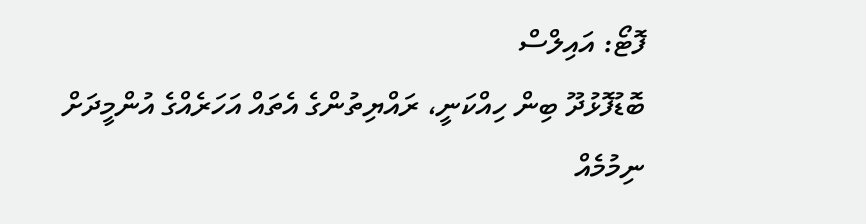ފޮޓޯ: އައިލްސް
ބޮޑުފޮޅުދޫ ބިން ހިއްކަނީ، ރައްޔިތުންގެ އެތައް އަހަރެއްގެ އުންމީދަށް ނިމުމެއް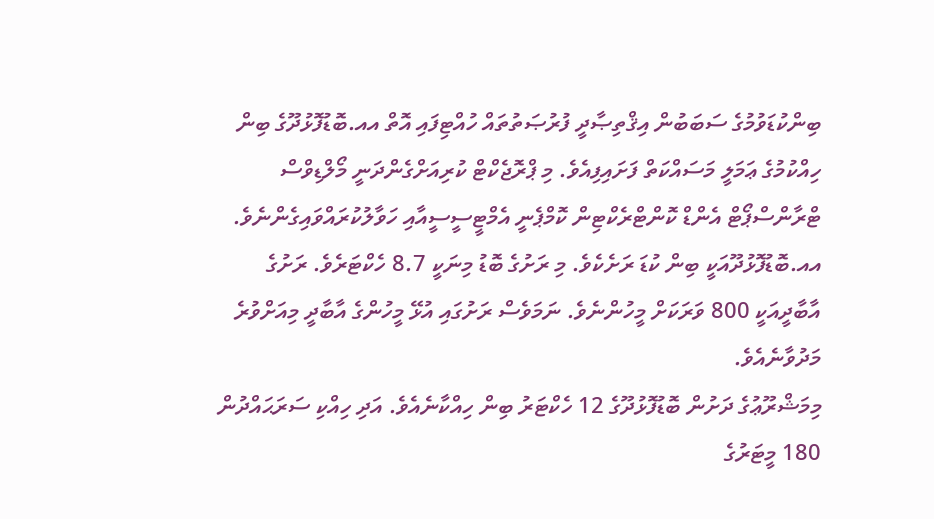ބިންކުޑަވުމުގެ ސަބަބުން އިޤްތިޞާދީ ފުރުޞަތުތައް ހުއްޓިފައި އޮތް އއ.ބޮޑުފޮޅުދޫގެ ބިން ހިއްކުމުގެ ޢަމަލީ މަސައްކަތް ފަށައިފިއެވެ. މި ޕްރޮޖެކްޓް ކުރިއަށްގެންދަނީ މޯލްޑިވްސް ޓްރާންސްޕޯޓް އެންޑް ކޮންޓްރެކްޓިން ކޮމްޕެނީ އެމްޓީސީސީއާއި ހަވާލުކުރައްވައިގެންނެވެ.
އއ.ބޮޑުފޮޅުދޫއަކީ ބިން ކުޑަ ރަށެކެވެ. މި ރަށުގެ ބޮޑު މިނަކީ 8.7 ހެކްޓަރެވެ. ރަށުގެ އާބާދީއަކީ 800 ވަރަކަށް މީހުންނެވެ. ނަމަވެސް ރަށުގައި އުޅޭ މީހުންގެ އާބާދީ މިއަށްވުރެ މަދުވާނެއެވެ.
މިމަޝްރޫޢުގެ ދަށުން ބޮޑުފޮޅުދޫގެ 12 ހެކްޓަރު ބިން ހިއްކާނެއެވެ. އަދި ހިއްކި ސަރަޙައްދުން 180 މީޓަރުގެ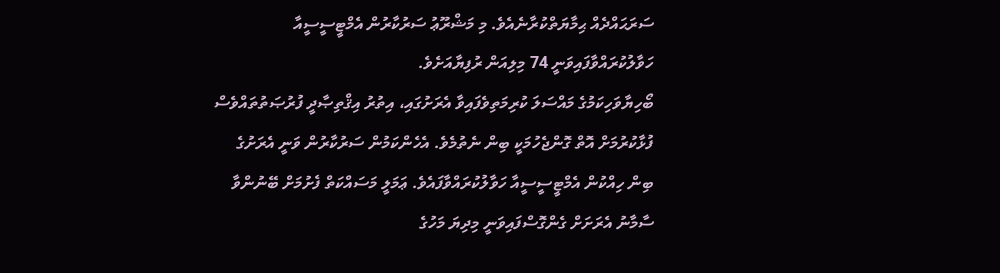ސަރަޙައްދެއް ޙިމާޔަތްކުރާނެއެވެ. މި މަޝްރޫޢު ސަރުކާރުން އެމްޓީސީސީއާ ހަވާލުކުރައްވާފައިވަނީ 74 މިލިއަން ރުފިޔާއަށެވެ.
ބޯހިޔާވަހިކަމުގެ މައްސަލަ ކުރިމަތިވެފައިވާ އެރަށުގައި، އިތުރު އިޤްތިޞާދީ ފުރުޞަތުތައްވެސް ފުޅާކުރުމަށް އޮތް ގޮންޖެހުމަކީ ބިން ނެތުމެވެ. އެހެންކަމުން ސަރުކާރުން ވަނީ އެރަށުގެ ބިން ހިއްކުން އެމްޓީސީސީއާ ހަވާލުކުރައްވާފައެވެ. ޢަމަލީ މަސައްކަތް ފެށުމަށް ބޭނުންވާ ސާމާނު އެރަށަށް ގެންގޮސްފައިވަނީ މިދިޔަ މަހުގެ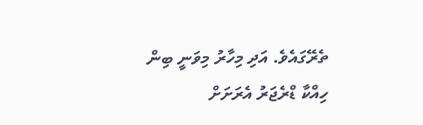ތެރޭގައެވެ. އަދި މިހާރު މިވަނީ ބިން ހިއްކާ ޑްރެޖަރު އެރަށަށް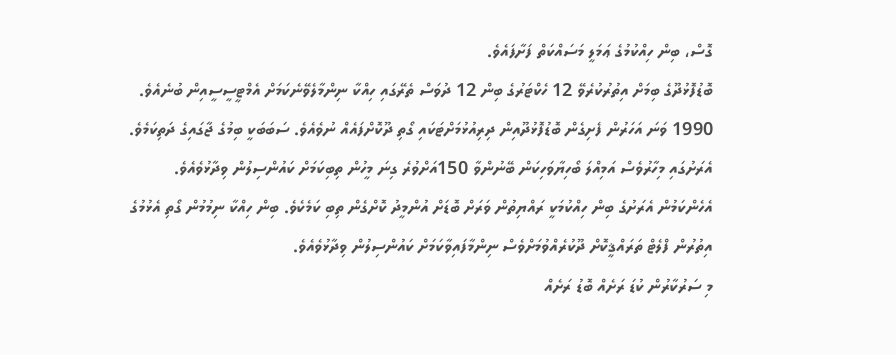ގޮސް، ބިން ހިއްކުމުގެ ޢަމަލީ މަސައްކަތް ފަށާފައެވެ.
ބޮޑުފޮޅުދޫގެ ބިމަށް އިތުރުކުރެވޭ 12 ހެކްޓަރުގެ ބިން 12 ދުވަސް ތެރޭގައި ހިއްކާ ނިންމާލެވޭނެކަމަށް އެމްޓީސީސީއިން ބުނެއެވެ.
1990 ވަނަ އަހަރުން ފެށިގެން ބޮޑުފޮޅުދޫއިން ދިރިއުޅުމަށްޓަކައި ގޯތި ދޫކޮށްފައެއް ނުވެއެވެ. ސަބަބަކީ ބިމުގެ ޖާގައިގެ ދަތިކަމެވެ. އެރަށުގައި މިހާރުވެސް އަމިއްލަ ބޯހިޔާވަހިކަން ބޭނުންވާ 150އަށްވުރެ ގިނަ މީހުން ތިބިކަމަށް ކައުންސިލުން ވިދާޅުވެއެވެ. އެހެންކަމުން އެރަށުގެ ބިން ހިއްކުމަކީ ރައްޔިތުން ވަރަށް ބޮޑަށް އުންމީދު ކޮށްގެން ތިބި ކަމެކެވެ. ބިން ހިއްކާ ނިމުމުން ގޯތި އެޅުމުގެ އިތުރުން ފްލެޓް ތަރައްޤީކޮށް ދޫކުރެއްވުމަށްވެސް ނިންމާފައިވާކަމަށް ކައުންސިލުން ވިދާޅުވެއެވެ.
މި ސަރުކާރުން ކުޑަ ރަށެއް ބޮޑު ރަށެއް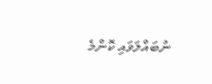ނުބައްލަވައި ކޮންމެ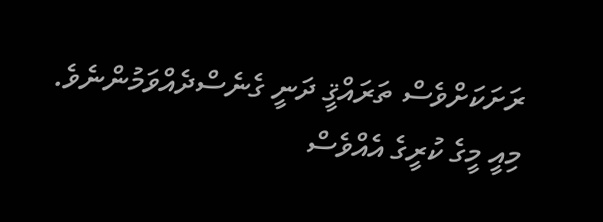ރަށަކަށްވެސް ތަރައްޤީ ދަނީ ގެނެސްދެއްވަމުންނެވެ. މިއީ މީގެ ކުރީގެ އެއްވެސް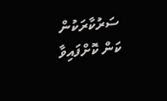ސަރުކާރަކުން ކަން ކޮށްފައިވާ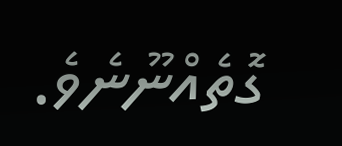ގޮތެއްނޫނެވެ.